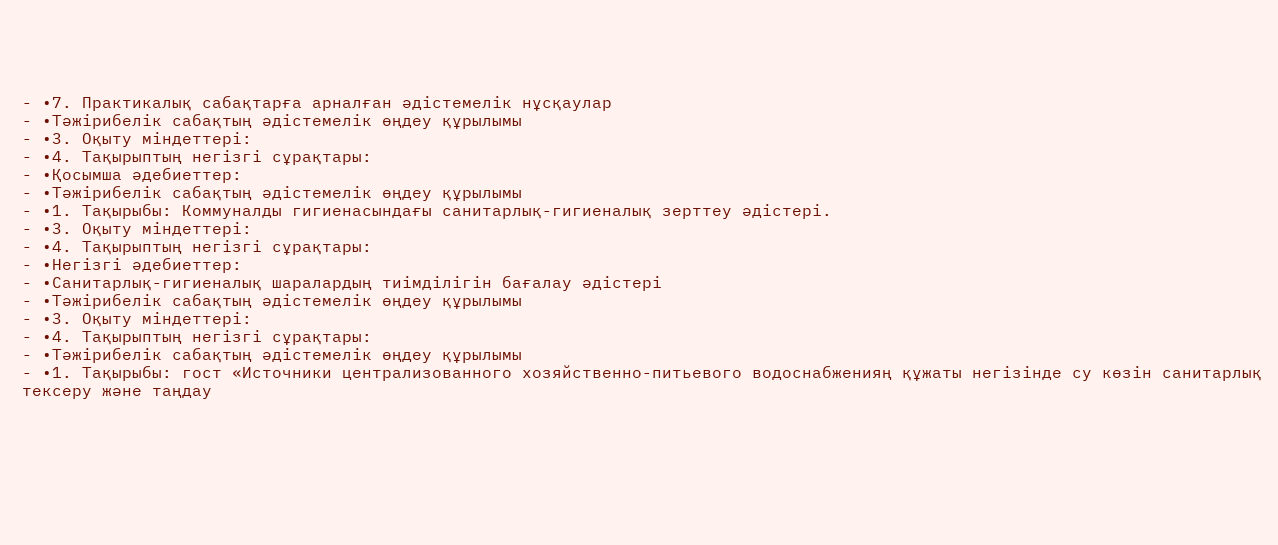- •7. Практикалық сабақтарға арналған әдістемелік нұсқаулар
- •Тәжірибелік сабақтың әдістемелік өңдеу құрылымы
- •3. Оқыту міндеттері:
- •4. Тақырыптың негізгі сұрақтары:
- •Қосымша әдебиеттер:
- •Тәжірибелік сабақтың әдістемелік өңдеу құрылымы
- •1. Тақырыбы: Коммуналды гигиенасындағы санитарлық-гигиеналық зерттеу әдістері.
- •3. Оқыту міндеттері:
- •4. Тақырыптың негізгі сұрақтары:
- •Негізгі әдебиеттер:
- •Санитарлық-гигиеналық шаралардың тиімділігін бағалау әдістері
- •Тәжірибелік сабақтың әдістемелік өңдеу құрылымы
- •3. Оқыту міндеттері:
- •4. Тақырыптың негізгі сұрақтары:
- •Тәжірибелік сабақтың әдістемелік өңдеу құрылымы
- •1. Тақырыбы: гост «Источники централизованного хозяйственно-питьевого водоснабженияң құжаты негізінде су көзін санитарлық тексеру және таңдау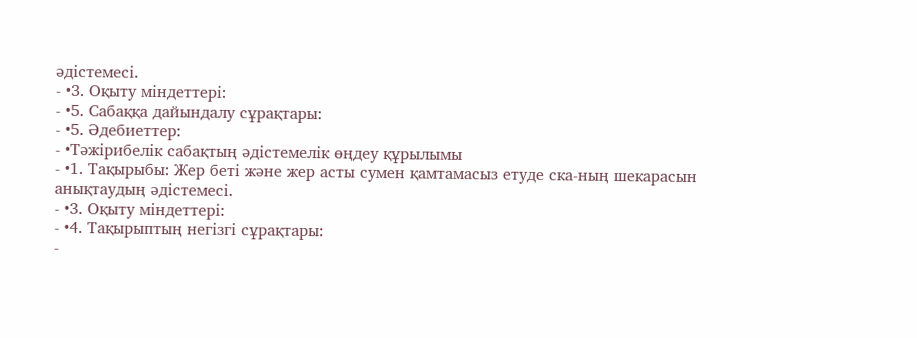әдістемесі.
- •3. Оқыту міндеттері:
- •5. Сабаққа дайындалу сұрақтары:
- •5. Әдебиеттер:
- •Тәжірибелік сабақтың әдістемелік өңдеу құрылымы
- •1. Тақырыбы: Жер беті және жер асты сумен қамтамасыз етуде ска-ның шекарасын анықтаудың әдістемесі.
- •3. Оқыту міндеттері:
- •4. Тақырыптың негізгі сұрақтары:
-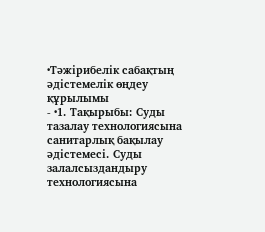•Тәжірибелік сабақтың әдістемелік өңдеу құрылымы
- •1. Тақырыбы: Суды тазалау технологиясына санитарлық бақылау әдістемесі. Суды залалсыздандыру технологиясына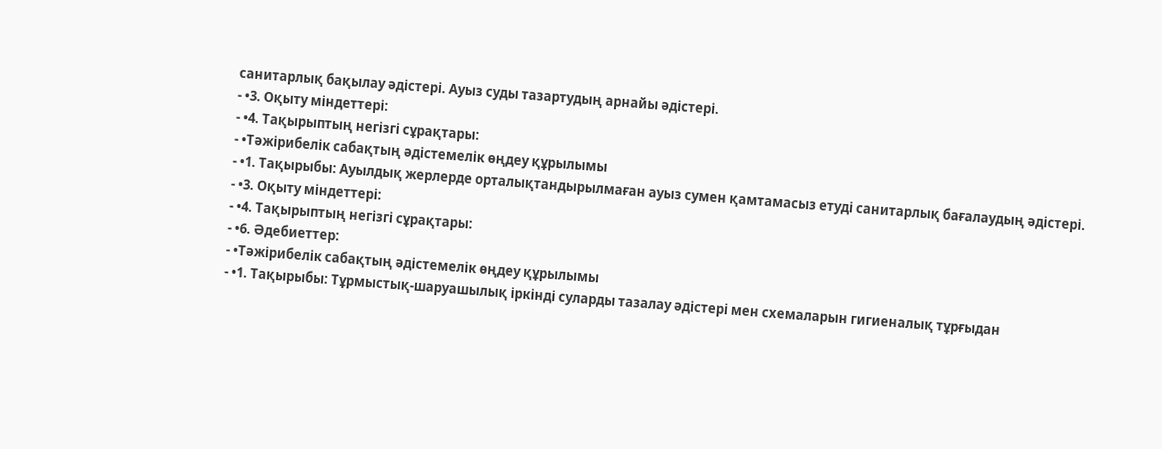санитарлық бақылау әдістері. Ауыз суды тазартудың арнайы әдістері.
- •3. Оқыту міндеттері:
- •4. Тақырыптың негізгі сұрақтары:
- •Тәжірибелік сабақтың әдістемелік өңдеу құрылымы
- •1. Тақырыбы: Ауылдық жерлерде орталықтандырылмаған ауыз сумен қамтамасыз етуді санитарлық бағалаудың әдістері.
- •3. Оқыту міндеттері:
- •4. Тақырыптың негізгі сұрақтары:
- •6. Әдебиеттер:
- •Тәжірибелік сабақтың әдістемелік өңдеу құрылымы
- •1. Тақырыбы: Тұрмыстық-шаруашылық іркінді суларды тазалау әдістері мен схемаларын гигиеналық тұрғыдан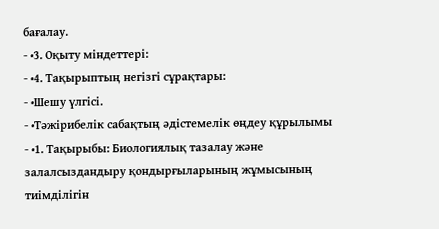бағалау.
- •3. Оқыту міндеттері:
- •4. Тақырыптың негізгі сұрақтары:
- •Шешу үлгісі.
- •Тәжірибелік сабақтың әдістемелік өңдеу құрылымы
- •1. Тақырыбы: Биологиялық тазалау және залалсыздандыру қондырғыларының жұмысының тиімділігін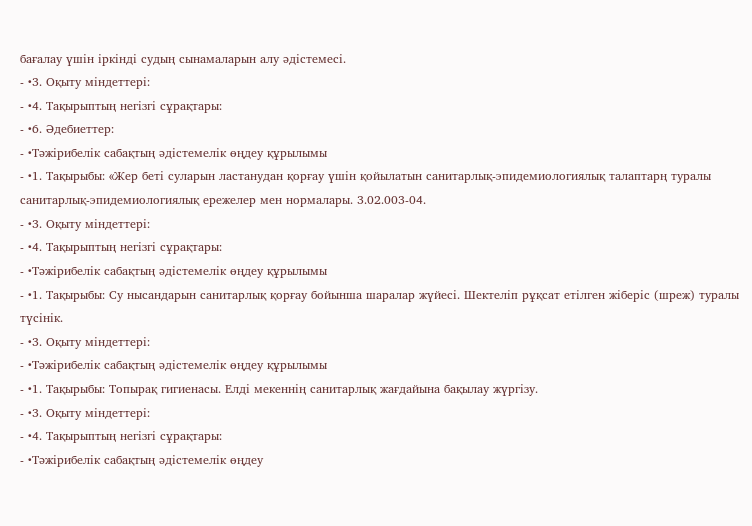бағалау үшін іркінді судың сынамаларын алу әдістемесі.
- •3. Оқыту міндеттері:
- •4. Тақырыптың негізгі сұрақтары:
- •6. Әдебиеттер:
- •Тәжірибелік сабақтың әдістемелік өңдеу құрылымы
- •1. Тақырыбы: «Жер беті суларын ластанудан қорғау үшін қойылатын санитарлық-эпидемиологиялық талаптарң туралы санитарлық-эпидемиологиялық ережелер мен нормалары. 3.02.003-04.
- •3. Оқыту міндеттері:
- •4. Тақырыптың негізгі сұрақтары:
- •Тәжірибелік сабақтың әдістемелік өңдеу құрылымы
- •1. Тақырыбы: Су нысандарын санитарлық қорғау бойынша шаралар жүйесі. Шектеліп рұқсат етілген жіберіс (шреж) туралы түсінік.
- •3. Оқыту міндеттері:
- •Тәжірибелік сабақтың әдістемелік өңдеу құрылымы
- •1. Тақырыбы: Топырақ гигиенасы. Елді мекеннің санитарлық жағдайына бақылау жүргізу.
- •3. Оқыту міндеттері:
- •4. Тақырыптың негізгі сұрақтары:
- •Тәжірибелік сабақтың әдістемелік өңдеу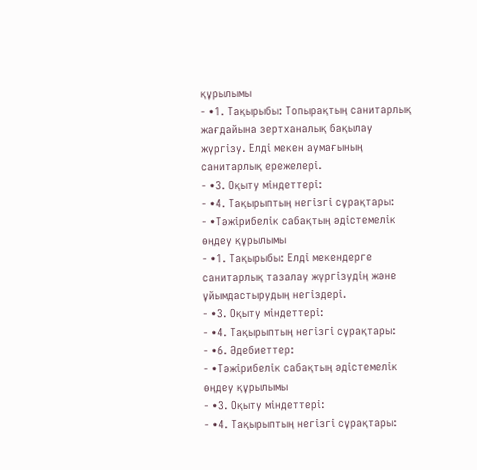құрылымы
- •1. Тақырыбы: Топырақтың санитарлық жағдайына зертханалық бақылау жүргізу. Елді мекен аумағының санитарлық ережелері.
- •3. Оқыту міндеттері:
- •4. Тақырыптың негізгі сұрақтары:
- •Тәжірибелік сабақтың әдістемелік өңдеу құрылымы
- •1. Тақырыбы: Елді мекендерге санитарлық тазалау жүргізудің және ұйымдастырудың негіздері.
- •3. Оқыту міндеттері:
- •4. Тақырыптың негізгі сұрақтары:
- •6. Әдебиеттер:
- •Тәжірибелік сабақтың әдістемелік өңдеу құрылымы
- •3. Оқыту міндеттері:
- •4. Тақырыптың негізгі сұрақтары: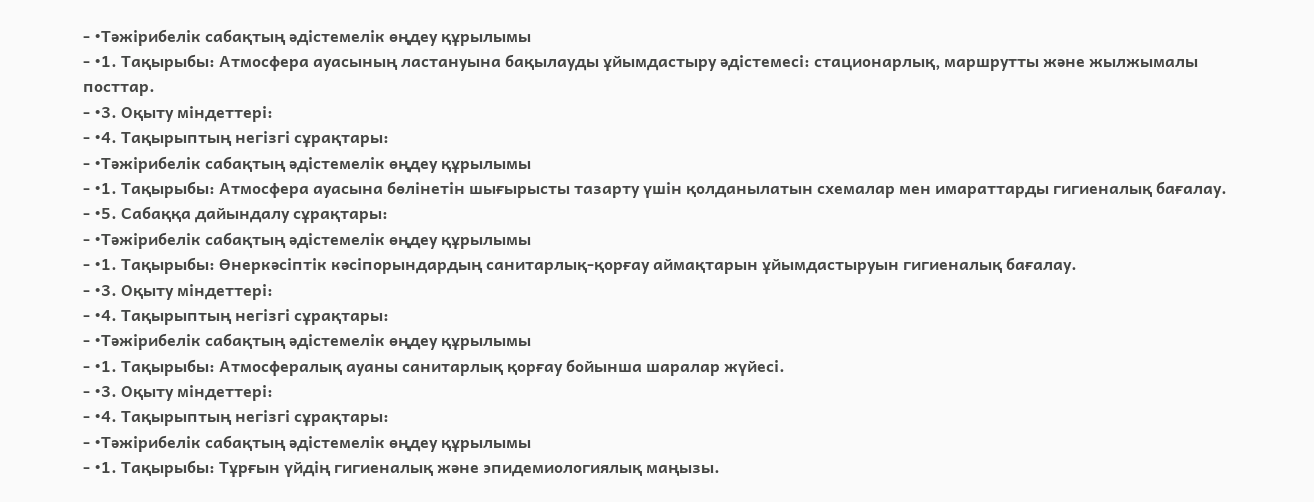- •Тәжірибелік сабақтың әдістемелік өңдеу құрылымы
- •1. Тақырыбы: Атмосфера ауасының ластануына бақылауды ұйымдастыру әдістемесі: стационарлық, маршрутты және жылжымалы посттар.
- •3. Оқыту міндеттері:
- •4. Тақырыптың негізгі сұрақтары:
- •Тәжірибелік сабақтың әдістемелік өңдеу құрылымы
- •1. Тақырыбы: Атмосфера ауасына бөлінетін шығырысты тазарту үшін қолданылатын схемалар мен имараттарды гигиеналық бағалау.
- •5. Сабаққа дайындалу сұрақтары:
- •Тәжірибелік сабақтың әдістемелік өңдеу құрылымы
- •1. Тақырыбы: Өнеркәсіптік кәсіпорындардың санитарлық-қорғау аймақтарын ұйымдастыруын гигиеналық бағалау.
- •3. Оқыту міндеттері:
- •4. Тақырыптың негізгі сұрақтары:
- •Тәжірибелік сабақтың әдістемелік өңдеу құрылымы
- •1. Тақырыбы: Атмосфералық ауаны санитарлық қорғау бойынша шаралар жүйесі.
- •3. Оқыту міндеттері:
- •4. Тақырыптың негізгі сұрақтары:
- •Тәжірибелік сабақтың әдістемелік өңдеу құрылымы
- •1. Тақырыбы: Тұрғын үйдің гигиеналық және эпидемиологиялық маңызы.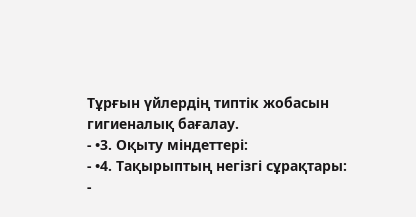Тұрғын үйлердің типтік жобасын гигиеналық бағалау.
- •3. Оқыту міндеттері:
- •4. Тақырыптың негізгі сұрақтары:
-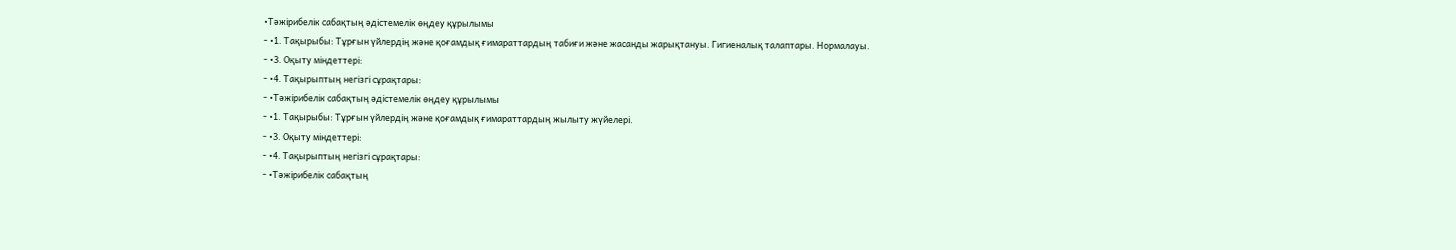•Тәжірибелік сабақтың әдістемелік өңдеу құрылымы
- •1. Тақырыбы: Тұрғын үйлердің және қоғамдық ғимараттардың табиғи және жасанды жарықтануы. Гигиеналық талаптары. Нормалауы.
- •3. Оқыту міндеттері:
- •4. Тақырыптың негізгі сұрақтары:
- •Тәжірибелік сабақтың әдістемелік өңдеу құрылымы
- •1. Тақырыбы: Тұрғын үйлердің және қоғамдық ғимараттардың жылыту жүйелері.
- •3. Оқыту міндеттері:
- •4. Тақырыптың негізгі сұрақтары:
- •Тәжірибелік сабақтың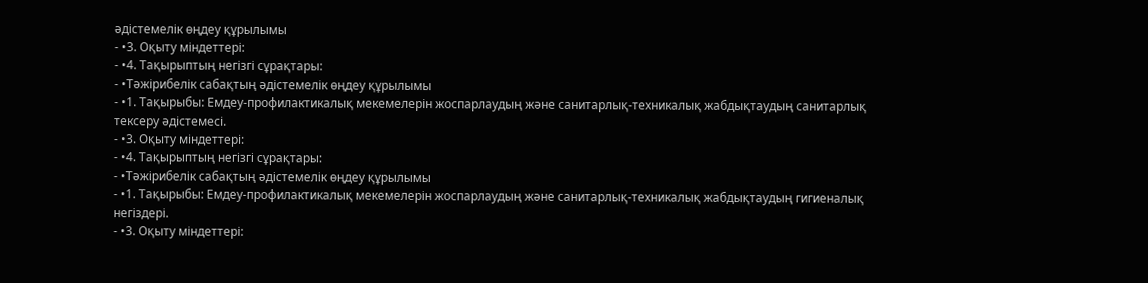әдістемелік өңдеу құрылымы
- •3. Оқыту міндеттері:
- •4. Тақырыптың негізгі сұрақтары:
- •Тәжірибелік сабақтың әдістемелік өңдеу құрылымы
- •1. Тақырыбы: Емдеу-профилактикалық мекемелерін жоспарлаудың және санитарлық-техникалық жабдықтаудың санитарлық тексеру әдістемесі.
- •3. Оқыту міндеттері:
- •4. Тақырыптың негізгі сұрақтары:
- •Тәжірибелік сабақтың әдістемелік өңдеу құрылымы
- •1. Тақырыбы: Емдеу-профилактикалық мекемелерін жоспарлаудың және санитарлық-техникалық жабдықтаудың гигиеналық негіздері.
- •3. Оқыту міндеттері: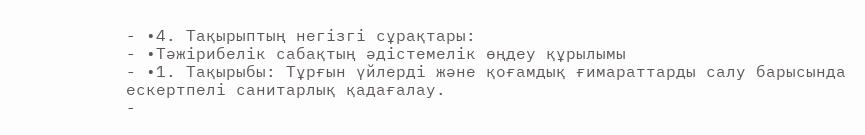- •4. Тақырыптың негізгі сұрақтары:
- •Тәжірибелік сабақтың әдістемелік өңдеу құрылымы
- •1. Тақырыбы: Тұрғын үйлерді және қоғамдық ғимараттарды салу барысында ескертпелі санитарлық қадағалау.
-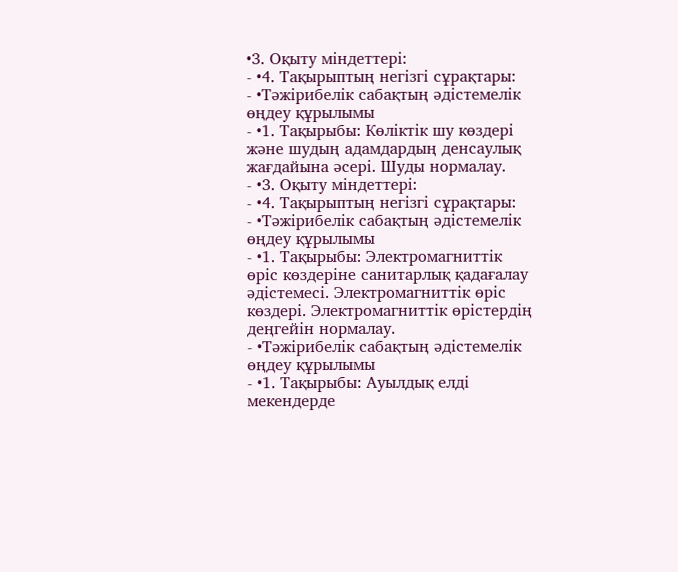•3. Оқыту міндеттері:
- •4. Тақырыптың негізгі сұрақтары:
- •Тәжірибелік сабақтың әдістемелік өңдеу құрылымы
- •1. Тақырыбы: Көліктік шу көздері және шудың адамдардың денсаулық жағдайына әсері. Шуды нормалау.
- •3. Оқыту міндеттері:
- •4. Тақырыптың негізгі сұрақтары:
- •Тәжірибелік сабақтың әдістемелік өңдеу құрылымы
- •1. Тақырыбы: Электромагниттік өріс көздеріне санитарлық қадағалау әдістемесі. Электромагниттік өріс көздері. Электромагниттік өрістердің деңгейін нормалау.
- •Тәжірибелік сабақтың әдістемелік өңдеу құрылымы
- •1. Тақырыбы: Ауылдық елді мекендерде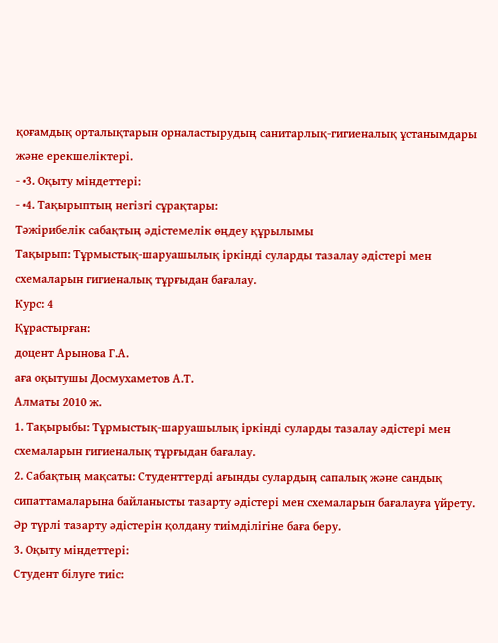қоғамдық орталықтарын орналастырудың санитарлық-гигиеналық ұстанымдары және ерекшеліктері.
- •3. Оқыту міндеттері:
- •4. Тақырыптың негізгі сұрақтары:
Тәжірибелік сабақтың әдістемелік өңдеу құрылымы
Тақырып: Тұрмыстық-шаруашылық іркінді суларды тазалау әдістері мен схемаларын гигиеналық тұрғыдан бағалау.
Курс: 4
Құрастырған:
доцент Арынова Г.А.
аға оқытушы Досмухаметов А.Т.
Алматы 2010 ж.
1. Тақырыбы: Тұрмыстық-шаруашылық іркінді суларды тазалау әдістері мен схемаларын гигиеналық тұрғыдан бағалау.
2. Сабақтың мақсаты: Студенттерді ағынды сулардың сапалық және сандық сипаттамаларына байланысты тазарту әдістері мен схемаларын бағалауға үйрету. Әр түрлі тазарту әдістерін қолдану тиімділігіне баға беру.
3. Оқыту міндеттері:
Студент білуге тиіс: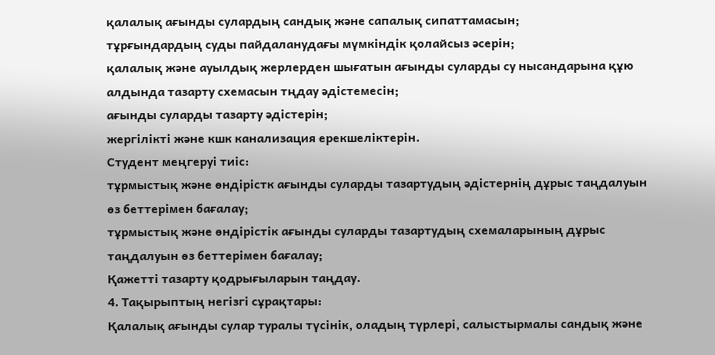қалалық ағынды сулардың сандық және сапалық сипаттамасын;
тұрғындардың суды пайдаланудағы мүмкіндік қолайсыз әсерін;
қалалық және ауылдық жерлерден шығатын ағынды суларды су нысандарына құю алдында тазарту схемасын тңдау әдістемесін;
ағынды суларды тазарту әдістерін;
жергілікті және кшк канализация ерекшеліктерін.
Студент меңгеруі тиіс:
тұрмыстық және өндірістк ағынды суларды тазартудың әдістернің дұрыс таңдалуын өз беттерімен бағалау;
тұрмыстық және өндірістік ағынды суларды тазартудың схемаларының дұрыс таңдалуын өз беттерімен бағалау;
Қажетті тазарту қодрығыларын таңдау.
4. Тақырыптың негізгі сұрақтары:
Қалалық ағынды сулар туралы түсінік, оладың түрлері, салыстырмалы сандық және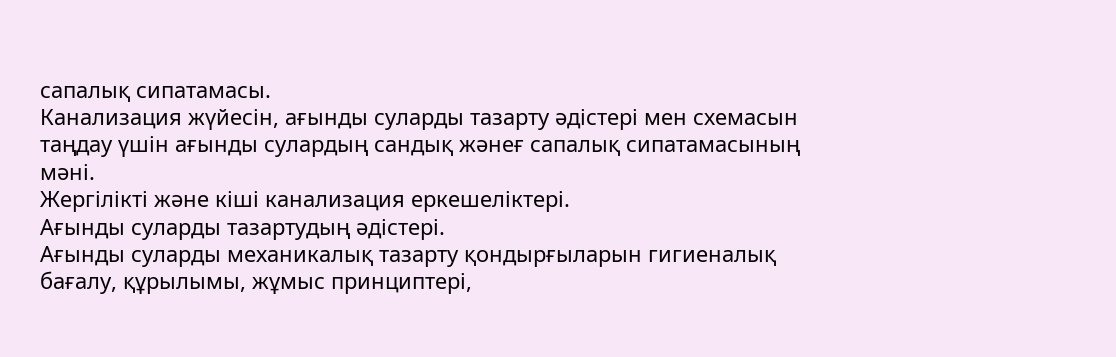сапалық сипатамасы.
Канализация жүйесін, ағынды суларды тазарту әдістері мен схемасын таңдау үшін ағынды сулардың сандық жәнеғ сапалық сипатамасының мәні.
Жергілікті және кіші канализация еркешеліктері.
Ағынды суларды тазартудың әдістері.
Ағынды суларды механикалық тазарту қондырғыларын гигиеналық бағалу, құрылымы, жұмыс принциптері,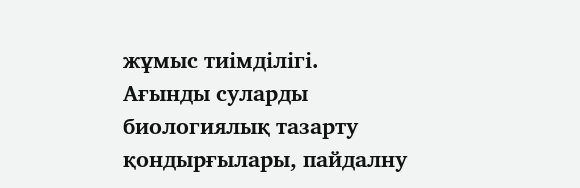жұмыс тиімділігі.
Ағынды суларды биологиялық тазарту қондырғылары, пайдалну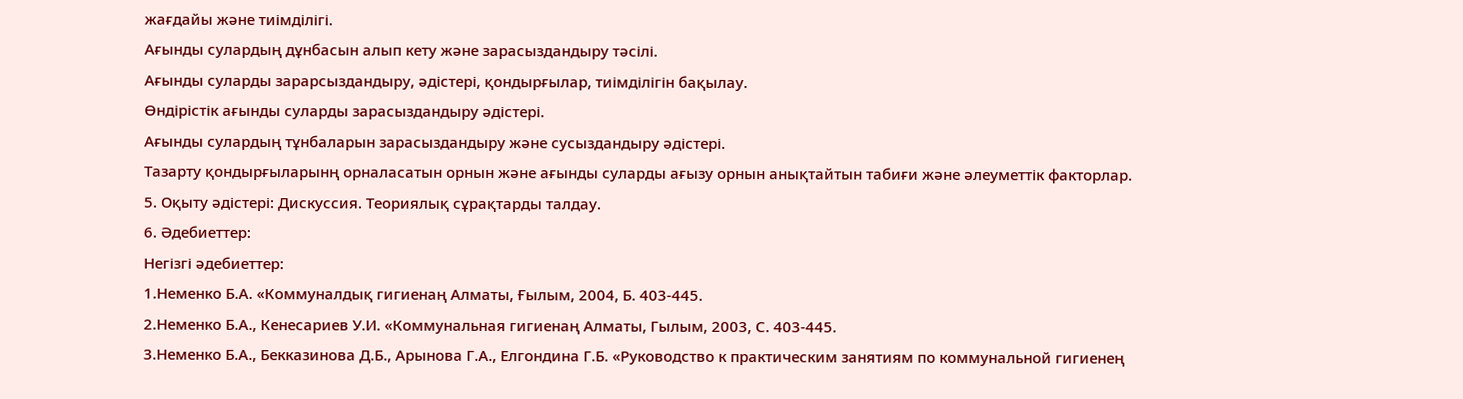жағдайы және тиімділігі.
Ағынды сулардың дұнбасын алып кету және зарасыздандыру тәсілі.
Ағынды суларды зарарсыздандыру, әдістері, қондырғылар, тиімділігін бақылау.
Өндірістік ағынды суларды зарасыздандыру әдістері.
Ағынды сулардың тұнбаларын зарасыздандыру және сусыздандыру әдістері.
Тазарту қондырғыларынң орналасатын орнын және ағынды суларды ағызу орнын анықтайтын табиғи және әлеуметтік факторлар.
5. Оқыту әдістері: Дискуссия. Теориялық сұрақтарды талдау.
6. Әдебиеттер:
Негізгі әдебиеттер:
1.Неменко Б.А. «Коммуналдық гигиенаң Алматы, Ғылым, 2004, Б. 403-445.
2.Неменко Б.А., Кенесариев У.И. «Коммунальная гигиенаң Алматы, Гылым, 2003, С. 403-445.
3.Неменко Б.А., Бекказинова Д.Б., Арынова Г.А., Елгондина Г.Б. «Руководство к практическим занятиям по коммунальной гигиенең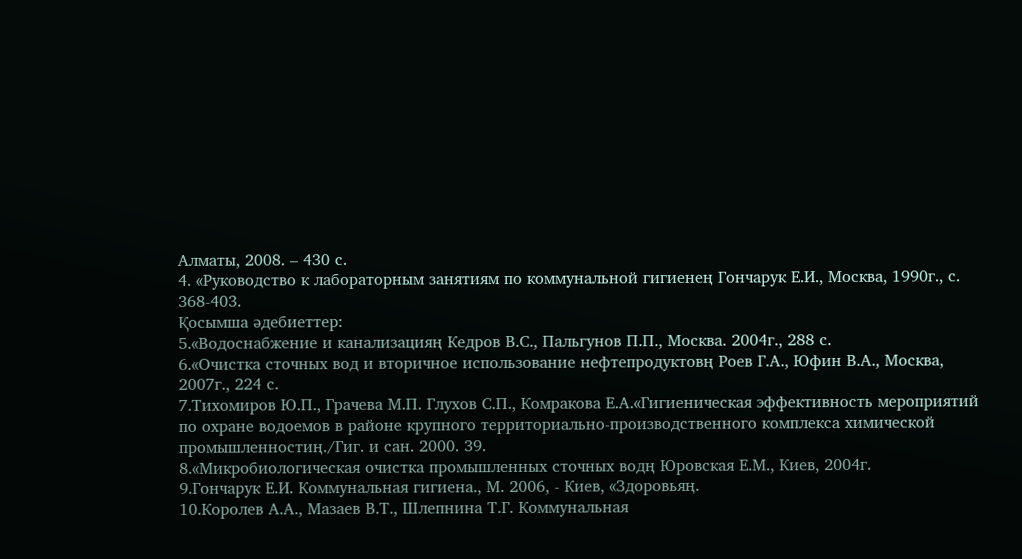Алматы, 2008. – 430 с.
4. «Руководство к лабораторным занятиям по коммунальной гигиенең Гончарук Е.И., Москва, 1990г., с. 368-403.
Қосымша әдебиеттер:
5.«Водоснабжение и канализацияң Кедров В.С., Пальгунов П.П., Москва. 2004г., 288 с.
6.«Очистка сточных вод и вторичное использование нефтепродуктовң Роев Г.А., Юфин В.А., Москва, 2007г., 224 с.
7.Тихомиров Ю.П., Грачева М.П. Глухов С.П., Комракова Е.А.«Гигиеническая эффективность мероприятий по охране водоемов в районе крупного территориально-производственного комплекса химической промышленностиң./Гиг. и сан. 2000. 39.
8.«Микробиологическая очистка промышленных сточных водң Юровская Е.М., Киев, 2004г.
9.Гончарук Е.И. Коммунальная гигиена., М. 2006, - Киев, «Здоровьяң.
10.Королев А.А., Мазаев В.Т., Шлепнина Т.Г. Коммунальная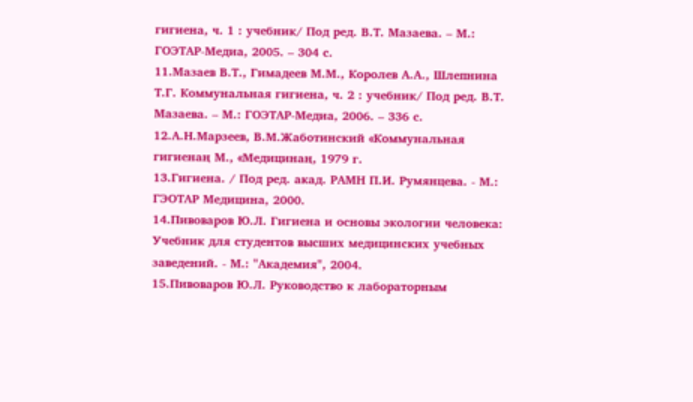гигиена, ч. 1 : учебник/ Под ред. В.Т. Мазаева. – М.: ГОЭТАР-Медиа, 2005. – 304 с.
11.Мазаев В.Т., Гимадеев М.М., Королев А.А., Шлепнина Т.Г. Коммунальная гигиена, ч. 2 : учебник/ Под ред. В.Т. Мазаева. – М.: ГОЭТАР-Медиа, 2006. – 336 с.
12.А.Н.Марзеев, В.М.Жаботинский «Коммунальная гигиенаң М., «Медицинаң, 1979 г.
13.Гигиена. / Под ред. акад. РАМН П.И. Румянцева. - М.: ГЭОТАР Медицина, 2000.
14.Пивоваров Ю.Л. Гигиена и основы экологии человека: Учебник для студентов высших медицинских учебных заведений. - М.: "Академия", 2004.
15.Пивоваров Ю.Л. Руководство к лабораторным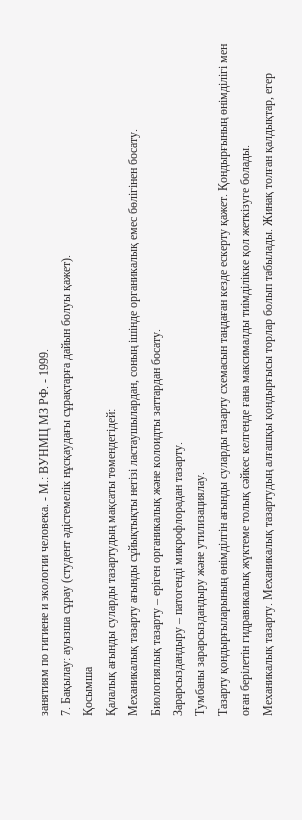занятиям по гигиене и экологии человека. - М.: ВУНМЦ МЗ РФ. - 1999.
7. Бақылау: ауызша сұрау (студент әдістемелік нұсқаудағы сұрақтарға дайын болуы қажет).
Қосымша
Қалалық ағынды суларды тазартудың мақсаты төмендегідей:
Механикалық тазарту ағынды сұйықтықты негізі ластаушылардан, соның ішінде органикалық емес бөлігінен босату.
Биологиялық тазарту – еріген органикалық және колоидты заттардан босату.
Зарарсыздандыру – патогенді микрофлорадан тазарту.
Тумбаны зарарсыздандыру және утилизациялау.
Тазарту қондырғыларының өнімділгін ағынды суларды тазарту схемасын таңдаған кезде ескерту қажет. Қондырғының өнімділігі мен оған берілетін гидравикалық жүктеме толық сәйкес келгенде ғана максималды тиімділікке қол жеткізуге болады.
Механикалық тазарту. Механикалық тазартудың алғашқы қондырғысы торлар болып табылады. Жинақ толған қалдықтар, егер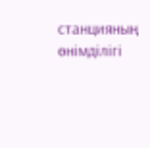станцияның өнімділігі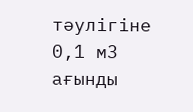тәулігіне 0,1 м3 ағынды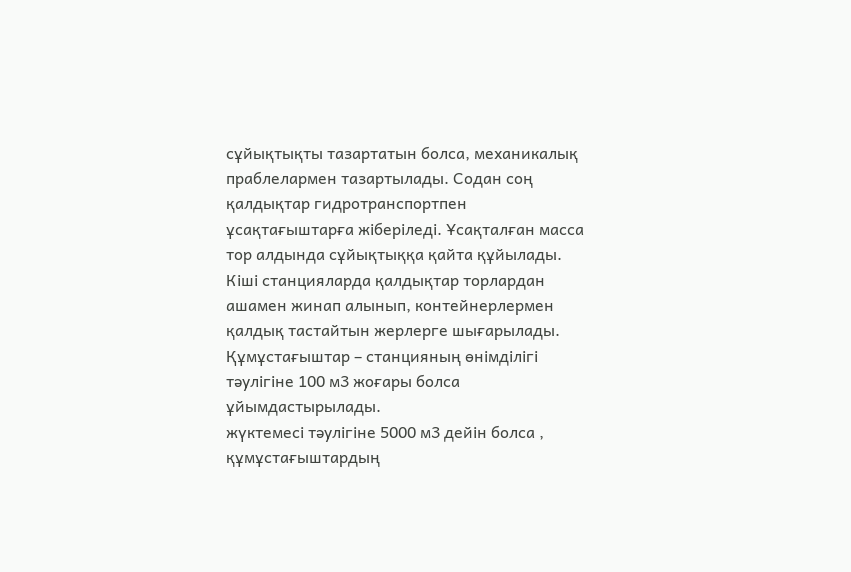сұйықтықты тазартатын болса, механикалық праблелармен тазартылады. Содан соң қалдықтар гидротранспортпен ұсақтағыштарға жіберіледі. Ұсақталған масса тор алдында сұйықтыққа қайта құйылады. Кіші станцияларда қалдықтар торлардан ашамен жинап алынып, контейнерлермен қалдық тастайтын жерлерге шығарылады.
Құмұстағыштар – станцияның өнімділігі тәулігіне 100 м3 жоғары болса ұйымдастырылады.
жүктемесі тәулігіне 5000 м3 дейін болса , құмұстағыштардың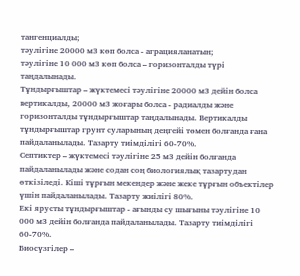тангенциалды;
тәулігіне 20000 м3 көп болса - аграцияланатын;
тәулігіне 10 000 м3 көп болса – горизонталды түрі таңдалынады.
Тұндырғыштар – жүктемесі тәулігіне 20000 м3 дейін болса вертикалды, 20000 м3 жоғары болса - радиалды және горизонталды тұндырғыштар таңдалынады. Вертикалды тұндырғыштар грунт суларының деңгейі төмен болғанда ғана пайдаланылады. Тазарту тиімділігі 60-70%.
Септиктер – жүктемесі тәулігіне 25 м3 дейін болғанда пайдаланылады және содан соң биологиялық тазартудан өткізіледі. Кіші тұрғын мекендер және жеке тұрғын объектілер үшін пайдаланылады. Тазарту жиілігі 80%.
Екі ярусты тұндырғыштар - ағынды су шығыны тәулігіне 10 000 м3 дейін болғанда пайдаланылады. Тазарту тиімділігі 60-70%.
Биосүзгілер –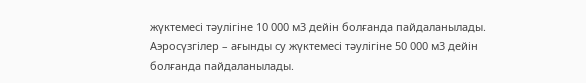жүктемесі тәулігіне 10 000 м3 дейін болғанда пайдаланылады.
Аэросүзгілер – ағынды су жүктемесі тәулігіне 50 000 м3 дейін болғанда пайдаланылады.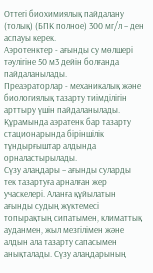Оттегі биохимиялық пайдалану (толық) (БПК полное) 300 мг/л – ден аспауы керек.
Аэротенктер - ағынды су мөлшері тәулігіне 50 м3 дейін болғанда пайдаланылады.
Преаэраторлар - механикалық және биологиялық тазарту тиімділігін арттыру үшін пайдаланылады. Құрамында аэратенк бар тазарту стационарында біріншілік тұндырғыштар алдында орналастырылады.
Сүзу алаңдары – ағынды суларды тек тазартуға арналған жер учаскелері. Аланға құйылатын ағынды судың жүктемесі топырақтың сипатымен, климаттық ауданмен, жыл мезгілімен және алдын ала тазарту сапасымен анықталады. Сүзу алаңдарының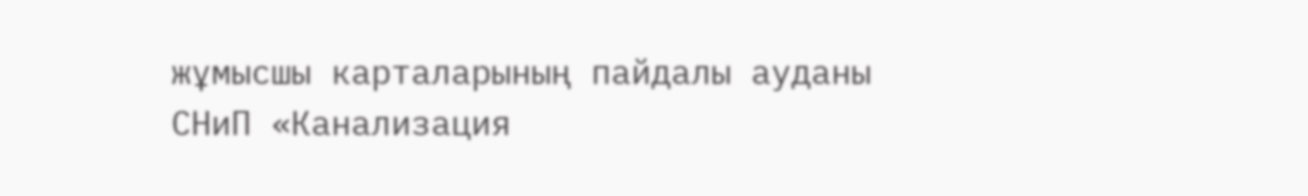жұмысшы карталарының пайдалы ауданы СНиП «Канализация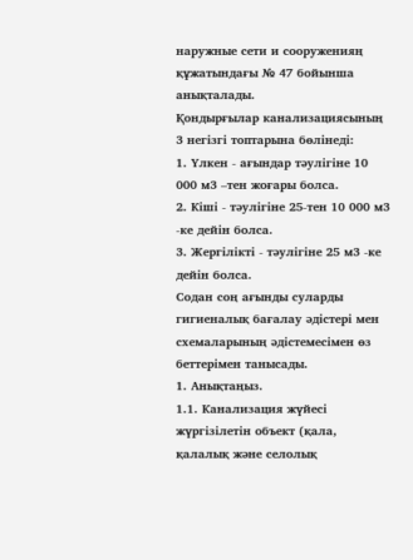наружные сети и сооруженияң құжатындағы № 47 бойынша анықталады.
Қондырғылар канализациясының 3 негізгі топтарына бөлінеді:
1. Үлкен - ағындар тәулігіне 10 000 м3 –тен жоғары болса.
2. Кіші - тәулігіне 25-тен 10 000 м3 -ке дейін болса.
3. Жергілікті - тәулігіне 25 м3 -ке дейін болса.
Содан соң ағынды суларды гигиеналық бағалау әдістері мен схемаларының әдістемесімен өз беттерімен танысады.
1. Анықтаңыз.
1.1. Канализация жүйесі жүргізілетін объект (қала, қалалық және селолық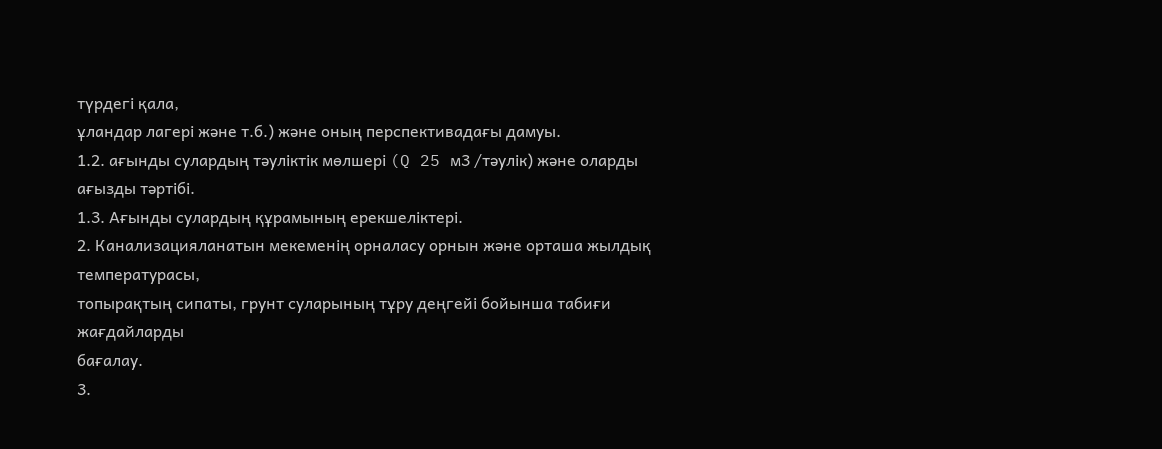түрдегі қала,
ұландар лагері және т.б.) және оның перспективадағы дамуы.
1.2. ағынды сулардың тәуліктік мөлшері (Q 25 м3 /тәулік) және оларды ағызды тәртібі.
1.3. Ағынды сулардың құрамының ерекшеліктері.
2. Канализацияланатын мекеменің орналасу орнын және орташа жылдық температурасы,
топырақтың сипаты, грунт суларының тұру деңгейі бойынша табиғи жағдайларды
бағалау.
3.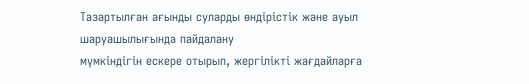Тазартылған ағынды суларды өндірістік және ауыл шаруашылығында пайдалану
мүмкіндігін ескере отырып, жергілікті жағдайларға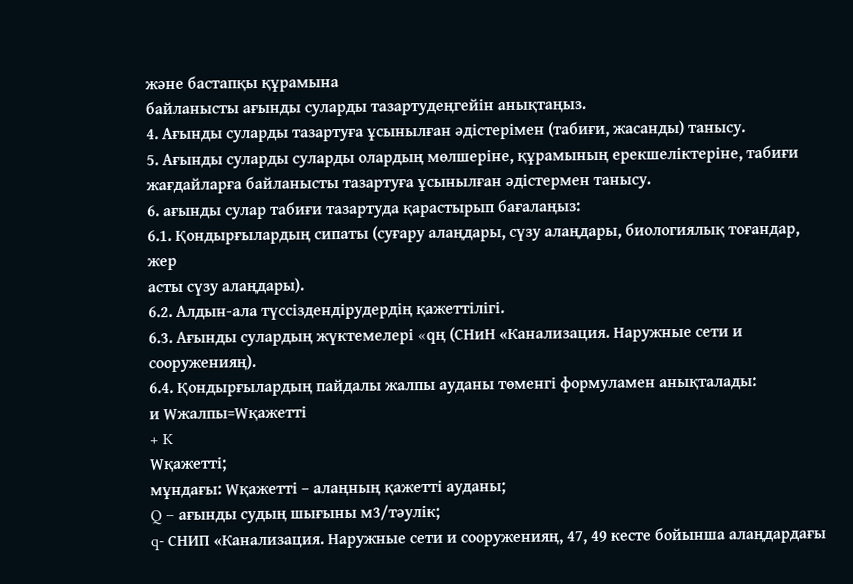және бастапқы құрамына
байланысты ағынды суларды тазартудеңгейін анықтаңыз.
4. Ағынды суларды тазартуға ұсынылған әдістерімен (табиғи, жасанды) танысу.
5. Ағынды суларды суларды олардың мөлшеріне, құрамының ерекшеліктеріне, табиғи
жағдайларға байланысты тазартуға ұсынылған әдістермен танысу.
6. ағынды сулар табиғи тазартуда қарастырып бағалаңыз:
6.1. Қондырғылардың сипаты (суғару алаңдары, сүзу алаңдары, биологиялық тоғандар, жер
асты сүзу алаңдары).
6.2. Алдын-ала түссіздендірудердің қажеттілігі.
6.3. Ағынды сулардың жүктемелері «qң (СНиН «Канализация. Наружные сети и
сооруженияң).
6.4. Қондырғылардың пайдалы жалпы ауданы төменгі формуламен анықталады:
и Wжалпы=Wқажетті
+ K
Wқажетті;
мұндағы: Wқажетті – алаңның қажетті ауданы;
Q – ағынды судың шығыны м3/тәулік;
q- СНИП «Канализация. Наружные сети и сооруженияң, 47, 49 кесте бойынша алаңдардағы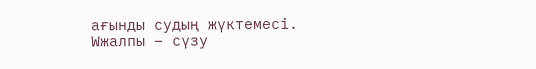ағынды судың жүктемесі.
Wжалпы – сүзу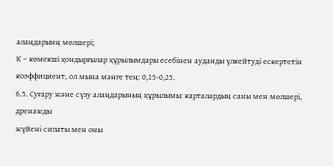алаңдарынң мөлшері;
К – көмекші қондырғылар құрылымдары есебінен ауданды үлкейтуді ескертетін коэффициент, ол мына мәнге тең: 0,15-0,25.
6.5. Суғару және сүзу алаңдарының құрылымы: карталардың саны мен мөлшері, дренажды
жүйені сипаты мен оны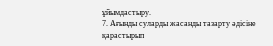ұйымдастыру.
7. Ағынды суларды жасанды тазарту әдісіне қарастырып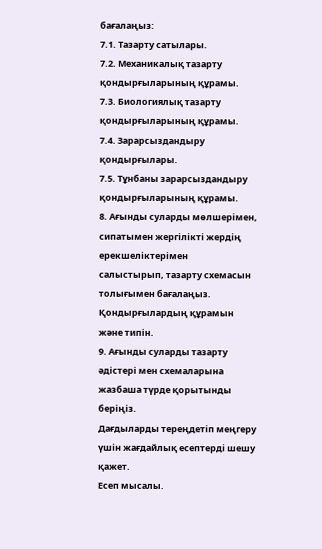бағалаңыз:
7.1. Тазарту сатылары.
7.2. Механикалық тазарту қондырғыларының құрамы.
7.3. Биологиялық тазарту қондырғыларының құрамы.
7.4. Зарарсыздандыру қондырғылары.
7.5. Тұнбаны зарарсыздандыру қондырғыларының құрамы.
8. Ағынды суларды мөлшерімен, сипатымен жергілікті жердің ерекшеліктерімен
салыстырып, тазарту схемасын толығымен бағалаңыз. Қондырғылардың құрамын
және типін.
9. Ағынды суларды тазарту әдістері мен схемаларына жазбаша түрде қорытынды
беріңіз.
Дағдыларды тереңдетіп меңгеру үшін жағдайлық есептерді шешу қажет.
Есеп мысалы.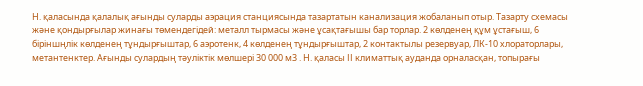Н. қаласында қалалық ағынды суларды аэрация станциясында тазартатын канализация жобаланып отыр. Тазарту схемасы және қондырғылар жинағы төмендегідей: металл тырмасы және ұсақтағышы бар торлар. 2 көлденең құм ұстағыш, 6 біріншңлік көлденең тұндырғыштар, 6 аэротенк, 4 көлденең тұндырғыштар, 2 контактылы резервуар, ЛК-10 хлораторлары, метантенктер. Ағынды сулардың тәуліктік мөлшері 30 000 м3 . Н. қаласы ІІ климаттық ауданда орналасқан, топырағы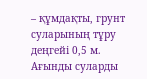– құмдақты, грунт суларының тұру деңгейі 0,5 м.
Ағынды суларды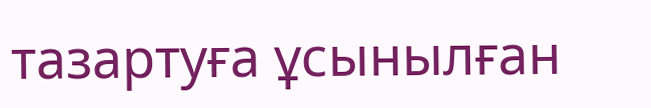тазартуға ұсынылған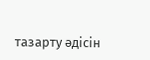тазарту әдісін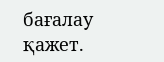бағалау қажет.